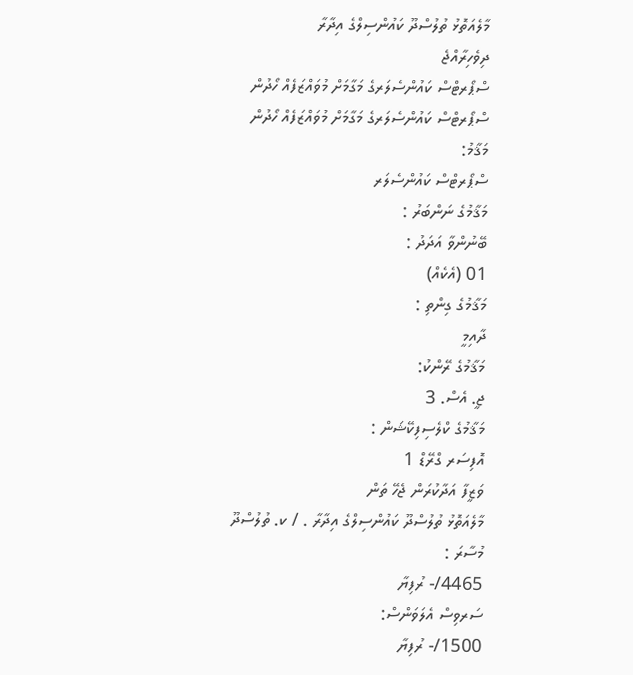މާލެއަތޮޅު ތުލުސްދޫ ކައުންސިލްގެ އިދާރާ
ދިވެހިރާއްޖެ
ސްޕޯރޓްސް ކައުންސެލަރގެ މަގާމަށް މުވައްޒަފެއް ހޯދުން
ސްޕޯރޓްސް ކައުންސެލަރގެ މަގާމަށް މުވައްޒަފެއް ހޯދުން
މަޤާމު:
ސްޕޯރޓްސް ކައުންސެލަރ
މަޤާމުގެ ނަންބަރު :
ބޭނުންވާ އަދަދު :
01 (އެކެއް)
މަޤާމުގެ ގިންތި :
ދާއިމީ
މަޤާމުގެ ރޭންކު:
ޖީ. އެސް. 3
މަޤާމުގެ ކްލެސިފިކޭޝަން :
އޮފިސަރ ގްރޭޑް 1
ވަޒީފާ އަދާކުރަން ޖެހޭ ތަން
މާލެއަތޮޅު ތުލުސްދޫ ކައުންސިލްގެ އިދާރާ . / ކ. ތުލުސްދޫ
މުސާރަ :
4465/- ރުފިޔާ
ސަރވިސް އެލަވަންސް:
1500/- ރުފިޔާ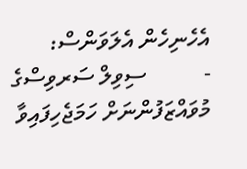އެހެނިހެން އެލަވަންސް:
-          ސިވިލް ސަރވިސްގެ މުވައްޒަފުންނަށް ހަމަޖެހިފައިވާ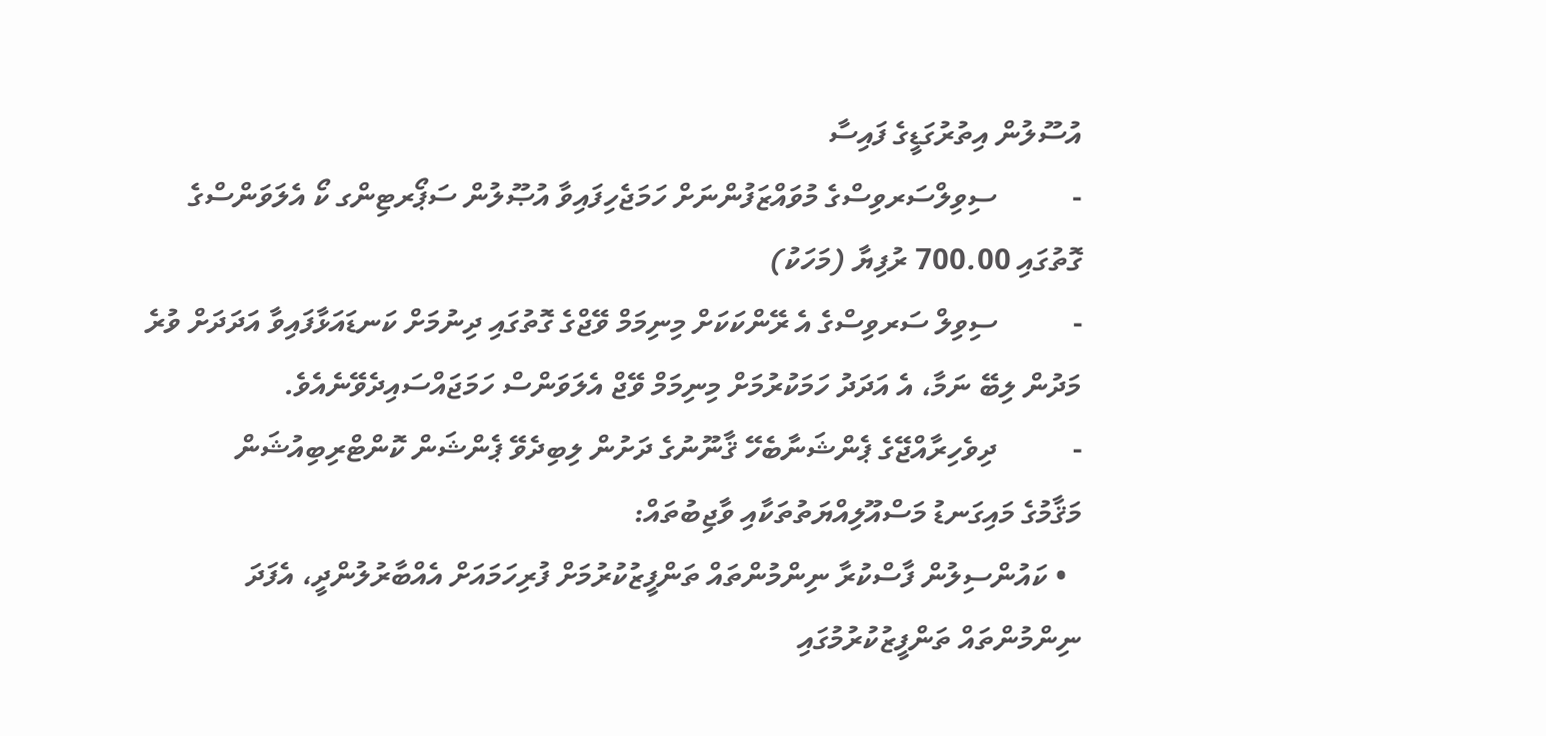އުސޫލުން އިތުރުގަޑީގެ ފައިސާ
-          ސިވިލްސަރވިސްގެ މުވައްޒަފުންނަށް ހަމަޖެހިފައިވާ އުޞޫލުން ސަޕޯރޓިންގ ކޯ އެލަވަންސްގެ ގޮތުގައި 700.00 ރުފިޔާ (މަހަކު)
-          ސިވިލް ސަރވިސްގެ އެ ރޭންކަކަށް މިނިމަމް ވޭޖްގެ ގޮތުގައި ދިނުމަށް ކަނޑައަޅާފައިވާ އަދަދަށް ވުރެ މަދުން ލިބޭ ނަމާ، އެ އަދަދު ހަމަކުރުމަށް މިނިމަމް ވޭޖް އެލަވަންސް ހަމަޖައްސައިދެވޭނެއެވެ.
-          ދިވެހިރާއްޖޭގެ ޕެންޝަނާބެހޭ ޤާނޫނުގެ ދަށުން ލިބިދެވޭ ޕެންޝަން ކޮންޓްރިބިއުޝަން
މަޤާމުގެ މައިގަނޑު މަސްއޫލިއްޔަތުތަކާއި ވާޖިބުތައް:
  • ކައުންސިލުން ފާސްކުރާ ނިންމުންތައް ތަންފީޒުކުރުމަށް ފުރިހަމައަށް އެއްބާރުލުންދީ، އެފަދަ ނިންމުންތައް ތަންފީޒުކުރުމުގައި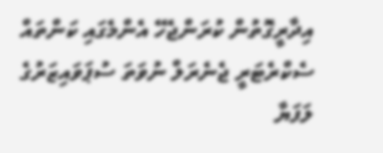އިދާރީގޮތުން ކުރަންޖެހޭ އެންމެގައި ކަންތައް ސެކްރެޓަރީ ޖެނެރަލް ނުވަތަ ސުޕަވައިޒަރުގެ ލަފަޔާ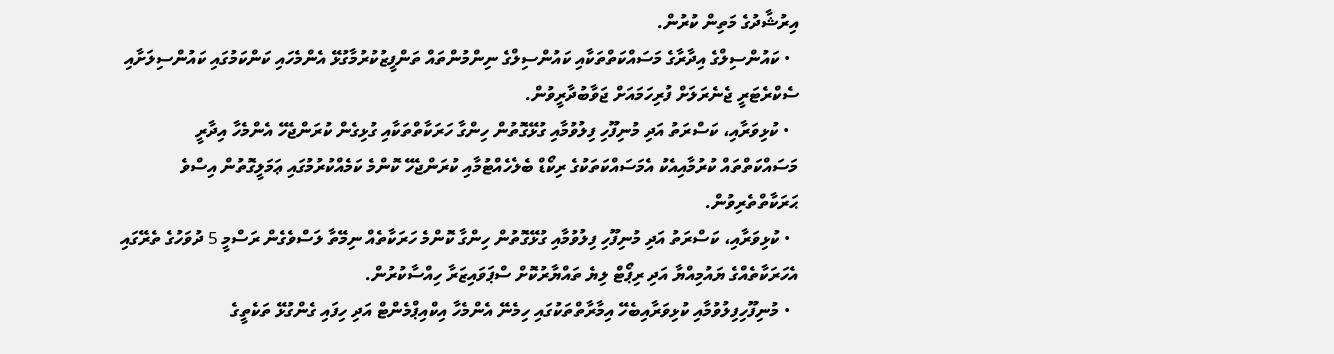އިރުޝާދުގެ މަތިން ކުރުން.
  • ކައުންސިލްގެ އިދާރާގެ މަސައްކަތްތަކާއި ކައުންސިލްގެ ނިންމުންތައް ތަންފީޒުކުރުމާގުޅޭ އެންމެހައި ކަންކަމުގައި ކައުންސިލަށާއި ސެކްރެޓަރީ ޖެނެރަލަށް ފުރިހަމައަށް ޖަވާބުދާރީވުން.
  • ކުޅިވަރާއި، ކަސްރަތު އަދި މުނިފޫހި ފިލުވުމާއި ގުޅޭގޮތުން ހިންގާ ހަރަކާތްތަކާއި ގުޅިގެން ކުރަންޖެހޭ އެންމެހާ އިދާރީ މަސައްކަތްތައް ކުރުމާއިއެކު އެމަސައްކަތަކުގެ ރިކޯޑް ބެލެހެއްޓުމާއި ކުރަންޖެހޭ ކޮންމެ ކަމެއްކުރުމުގައި ޢަމަލީގޮތުން އިސްވެ ޙަރަކާތްތެރިވުން.
  • ކުޅިވަރާއި، ކަސްރަތު އަދި މުނިފޫހި ފިލުވުމާއި ގުޅޭގޮތުން ހިންގާ ކޮންމެ ހަރަކާތެއް ނިމޭތާ ލަސްވެގެން ރަސްމީ 5 ދުވަހުގެ ތެރޭގައި އެހަރަކާތެއްގެ ޔައުމިއްޔާ އަދި ރިޕޯޓް ލިޔެ ތައްޔާރުކޮށް ސްޕަވައިޒަރާ ހިއްސާކުރުން.
  • މުނިފޫހިފިލުވުމާއި ކުޅިވަރާއިބެހޭ އިމާރާތްތަކުގައި ހިމެނޭ އެންމެހާ އިކްއިޕްމެންޓް އަދި ހިފައި ގެންގުޅޭ ތަކެތީގެ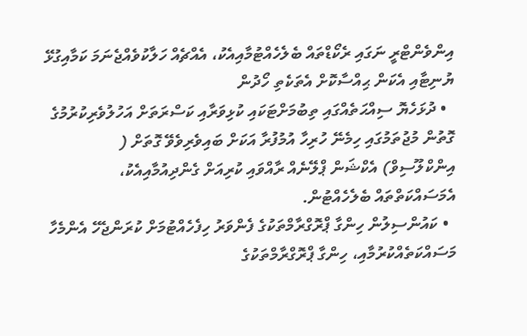އިންވެންޓްރީ ނަގައި ރެކޯޑްތައް ބެލެހެއްޓުމާއިއެކު، އެއްޗެއް ހަލާކުވެއްޖެނަމަ ކަމާއިގުޅޭ ޔުނިޓާއި އެކަން ޙިއްސާކޮށް އެތަކެތި ހޯދުން
  • ދުޅަހެޔޮ ސިއްޙަތެއްގައި ތިބުމަށްޓަކައި ކުޅިވަރާއި ކަސްރަތަށް އަހުލުވެރިކުރުމުގެ ގޮތުން މުޖުތަމުގައި ހިމެނޭ ހުރިހާ އުމުފުރާ އަކަށް ބައިވެރިވެވޭ ގޮތަށް ( އިންކްލޫސިވް) އެކްޝަން ޕްލޭނެއް ރާއްވައި ކުރިއަށް ގެންދިއުމާއިއެކު، އެމަސައްކަތްތައް ބެލެހެއްޓުން.
  • ކައުންސިލުން ހިންގާ ޕްރޮގްރާމްތަކުގެ ފެންވަރު ހިފެހެއްޓުމަށް ކުރަންޖެހޭ އެންމެހާ މަސައްކަތެއްކުރުމާއި، ހިންގާ ޕްރޮގްރާމްތަކުގެ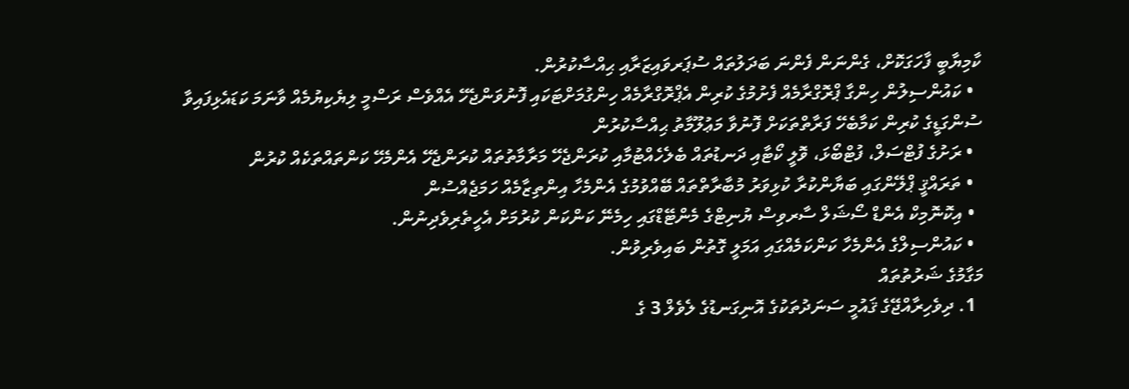ކާމިޔާބީ ފާހަގަކޮށް، ގެންނަން ފެންނަ ބަދަލުތައް ސުޕަރވައިޒަރާއި ޙިއްސާކުރުން.
  • ކައުންސިލުން ހިންގާ ޕްރޮގްރާމެއް ފެށުމުގެ ކުރިން އެޕްރޮގްރާމެއް ހިންގުމަށްޓަކައި ފޮނުވަންޖެހޭ އެއްވެސް ރަސްމީ ލިޔެކިޔުމެއް ވާނަމަ ކަޑައެޅިފައިވާ ސުންގަޑީގެ ކުރިން ކަމާބެހޭ ފަރާތްތަކަށް ފޮނުވާ މަޢުލޫމާތު ޙިއްސާކުރުން
  • ރަށުގެ ފުޓްސަލް، ފުޓްބޯޅަ، ވޮލީ ކޯޓާއި ދަނޑުތައް ބެލެހެއްޓުމާއި ކުރަންޖެހޭ މަރާމާތުތައް ކުރަންޖެހޭ އެންމެހޭ ކަންތައްތަކެއް ކުރުން
  • ތަރައްޤީ ޕްލޭންގައި ބަޔާންކުރާ ކުޅިވަރު މުބާރާތްތައް ބޭއްވުމުގެ އެންމެހާ އިންތިޒާމެއް ހަމަޖެއްސުން
  • އިކޮނޮމިކް އެންޑް ސޯޝަލް ސާރވިސް ޔުނިޓްގެ މެންޓޭޑްގައި ހިމެނޭ ކަންކަން ކުރުމަށް އެހީތެރިވެދިނުން.
  • ކައުންސިލްގެ އެންމެހާ ކަންކަމެއްގައި އަމަލީ ގޮތުން ބައިވެރިވުން.
މަގާމުގެ ޝަރުތުތައް
  1. ދިވެހިރާއްޖޭގެ ޤައުމީ ސަނަދުތަކުގެ އޮނިގަނޑުގެ ލެވެލް 3 ގެ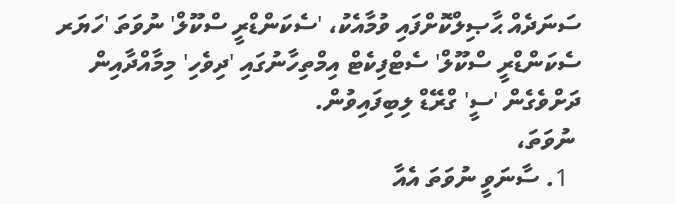ސަނަދެއް ޙާޞިލްކޮށްފައި ވުމާއެކު، 'ސެކަންޑްރީ ސްކޫލް' ނުވަތަ 'ހަޔަރ ސެކަންޑްރީ ސްކޫލް' ސެޓްފިކެޓް އިމްތިހާނުގައި 'ދިވެހި' މިމާއްދާއިން ދަށްވެގެން 'ސީ' ގްރޭޑް ލިބިފައިވުން.
 ނުވަތަ،
  1. ސާނަވީ ނުވަތަ އެއާ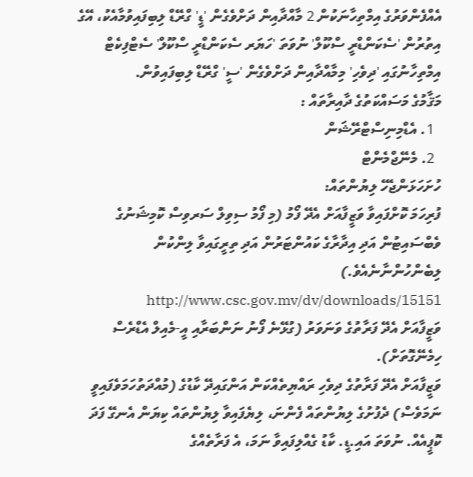އެއްފެންވަރުގެ އިމްތިހާނަކުން 2 މާއްދާއިން ދަށްވެގެން 'ޑީ' ގްރޭޑް ލިބިފައިވުމާއެކު، އޭގެ އިތުރުން 'ސެކަންޑްރީ ސްކޫލް' ނުވަތަ 'ހަޔަރ ސެކަންޑްރީ ސްކޫލް' ސެޓްފިކެޓް އިމްތިހާނުގައި 'ދިވެހި' މިމާއްދާއިން ދަށްވެގެން 'ސީ' ގްރޭޑް ލިބިފައިވުން.
މަޤާމުގެ މަސައްކަތުގެ ދާއިރާތައް :
  1. އެޑްމިނިސްޓްރޭޝަން
  2. މެނޭޖްމެންޓް
ހުށަހަޅަންޖެހޭ ލިޔުންތައް:
ފުރިހަމަ ކޮށްފައިވާ ވަޒީފާއަށް އެދޭ ފޯމު (މި ފޯމު ސިވިލް ސަރވިސް ކޮމިޝަނުގެ ވެބްސައިޓުން އަދި އިދާރާގެ ކައުންޓަރުން އަދި ތިރީގައިވާ ލިންކުން ލިބެންހުންނާނެއެވެ.) http://www.csc.gov.mv/dv/downloads/15151
ވަޒީފާއަށް އެދޭ ފަރާތުގެ ވަނަވަރު (ގުޅޭނެ ފޯނު ނަންބަރާއި އީ-މެއިލް އެޑްރެސް ހިމެނޭގޮތަށް).
ވަޒީފާއަށް އެދޭ ފަރާތުގެ ދިވެހި ރައްޔިތެއްކަން އަންގައިދޭ ކާޑުގެ (މުއްދަތުހަމަވެފައިވީ ނަމަވެސް) ދެފުށުގެ ލިޔުންތައް ފެންނަ، ލިޔެފައިވާ ލިޔުންތައް ކިޔަން އެނގޭ ފަދަ ކޮޕީއެއް. ނުވަތަ އައި.ޑީ. ކާޑު ގެއްލިފައިވާ ނަމަ، އެ ފަރާތެއްގެ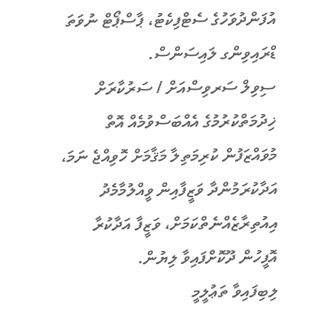އުފަންދުވަހުގެ ސެޓްފިކެޓު، ޕާސްޕޯޓް ނުވަތަ ޑްރައިވިންގ ލައިސަންސް.
ސިވިލް ސަރވިސްއަށް / ސަރުކާރަށް ޚިދުމަތްކުރުމުގެ އެއްބަސްވުމެއް އޮތް މުވައްޒަފުން ކުރިމަތިލާ މަޤާމަށް ހޮވިއްޖެ ނަމަ، އަދާކުރަމުންދާ ވަޒީފާއިން ވީއްލުމާމެދު އިއުތިރާޒެއްނެތްކަމަށް، ވަޒީފާ އަދާކުރާ އޮފީހުން ދޫކޮށްފައިވާ ލިޔުން.
ލިބިފައިވާ ތަޢުލީމީ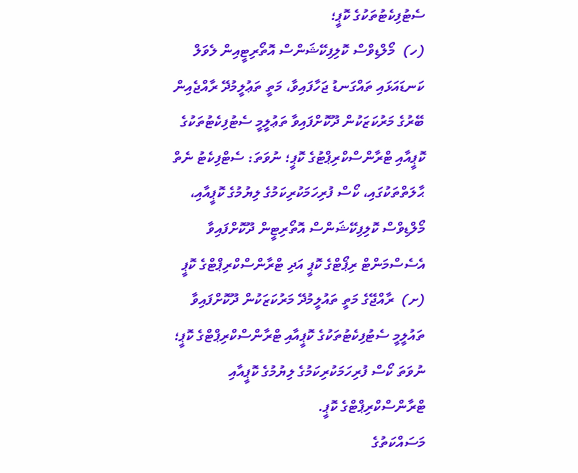ސެޓުފިކެޓުތަކުގެ ކޮޕީ؛
(ހ)  މޯލްޑިވްސް ކޮލިފިކޭޝަންސް އޮތޯރިޓީއިން ލެވަލް ކަނޑައަޅައި ތައްގަނޑު ޖަހާފައިވާ، މަތީ ތަޢުލީމުދޭ ރާއްޖެއިން ބޭރުގެ މަރުކަޒަކުން ދޫކޮށްފައިވާ ތަޢުލީމީ ސެޓުފިކެޓުތަކުގެ ކޮޕީއާއި ޓްރާންސްކްރިޕްޓުގެ ކޮޕީ؛ ނުވަތަ: ސެޓްފިކެޓު ނެތް ޙާލަތްތަކުގައި، ކޯސް ފުރިހަމަކުރިކަމުގެ ލިޔުމުގެ ކޮޕީއާއި، މޯލްޑިވްސް ކޮލިފިކޭޝަންސް އޮތޯރިޓީން ދޫކޮށްފައިވާ އެސެސްމަންޓް ރިޕޯޓްގެ ކޮޕީ އަދި ޓްރާންސްކްރިޕްޓްގެ ކޮޕީ
(ށ)  ރާއްޖޭގެ މަތީ ތައުލީމުދޭ މަރުކަޒަކުން ދޫކޮށްފައިވާ ތައުލީމީ ސެޓުފިކެޓުތަކުގެ ކޮޕީއާއި ޓްރާންސްކްރިޕްޓްގެ ކޮޕީ؛ ނުވަތަ ކޯސް ފުރިހަމަކުރިކަމުގެ ލިޔުމުގެ ކޮޕީއާއި ޓްރާންސްކްރިޕްޓްގެ ކޮޕީ.
މަސައްކަތުގެ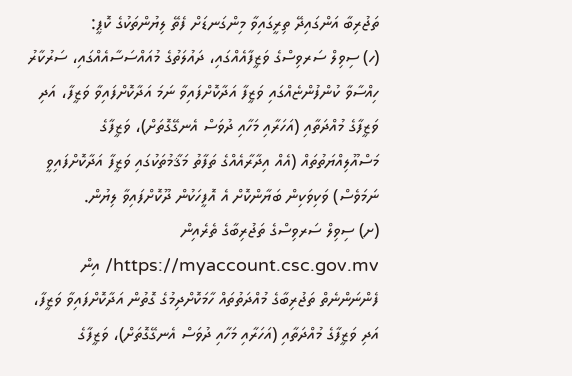ތަޖުރިބާ އަންގައިދޭ ތިރީގައިވާ މިންގަނޑަށް ފެތޭ ލިޔުންތަކުގެ ކޮޕީ:
(ހ) ސިވިލް ސަރވިސްގެ ވަޒީފާއެއްގައި، ދައުލަތުގެ މުއައްސަސާއެއްގައި، ސަރުކާރު ހިއްސާވާ ކުންފުންޏެއްގައި ވަޒީފާ އަދާކޮށްފައިވާ ނަމަ އަދާކޮށްފައިވާ ވަޒީފާ، އަދި ވަޒީފާގެ މުއްދަތާއި (އަހަރާއި މަހާއި ދުވަސް އެނގޭގޮތަށް)، ވަޒީފާގެ މަސްއޫލިއްޔަތުތައް (އެއް އިދާރާއެއްގެ ތަފާތު މަޤާމުތަކުގައި ވަޒީފާ އަދާކޮށްފައިވީ ނަމަވެސް) ވަކިވަކިން ބަޔާންކޮށް އެ އޮފީހަކުން ދޫކޮށްފައިވާ ލިޔުން.
(ށ) ސިވިލް ސަރވިސްގެ ތަޖުރިބާގެ ތެރެއިން https://myaccount.csc.gov.mv/ އިން ފެންނަންނެތް ތަޖުރިބާގެ މުއްދަތުތައް ހާމަކޮށްދިމުގެ ގޮތުން އަދާކޮށްފައިވާ ވަޒީފާ، އަދި ވަޒީފާގެ މުއްދަތާއި (އަހަރާއި މަހާއި ދުވަސް އެނގޭގޮތަށް)، ވަޒީފާގެ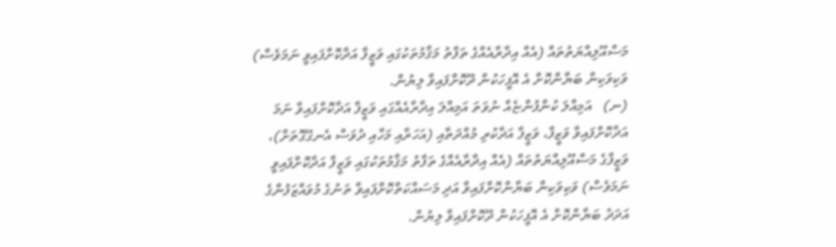މަސްއޫލިއްޔަތުތައް (އެއް އިދާރާއެއްގެ ތަފާތު މަޤާމުތަކުގައި ވަޒީފާ އަދާކޮށްފައިވީ ނަމަވެސް) ވަކިވަކިން ބަޔާންކޮށް އެ އޮފީހަކުން ދޫކޮށްފައިވާ ލިޔުން.
(ނ)   އަމިއްލަ ކުންފުންޏެއް ނުވަތަ އަމިއްލަ އިދާރާއެއްގައި ވަޒީފާ އަދާކޮށްފައިވާ ނަމަ އަދާކޮށްފައިވާ ވަޒީފާ، ވަޒީފާ އަދާކުރި މުއްދަތާއި (އަހަރާއި މަހާއި ދުވަސް އެނގޭގޮތަށް)، ވަޒީފާގެ މަސްއޫލިއްޔަތުތައް (އެއް އިދާރާއެއްގެ ތަފާތު މަޤާމުތަކުގައި ވަޒީފާ އަދާކޮށްފައިވީ ނަމަވެސް) ވަކިވަކިން ބަޔާންކޮށްފައިވާ އަދި މަސައްކަތްކޮށްފައިވާ ތަނުގެ މުވައްޒަފުންގެ އަދަދު ބަޔާންކޮށް އެ އޮފީހަކުން ދޫކޮށްފައިވާ ލިޔުން.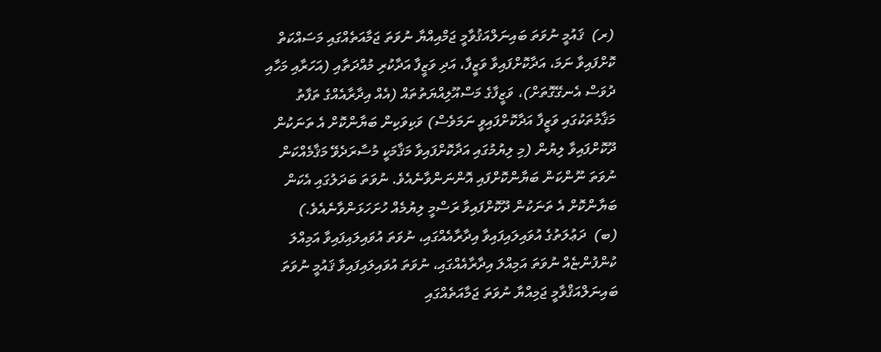(ރ)  ޤައުމީ ނުވަތަ ބައިނަލްއަޤުވާމީ ޖަމްއިއްޔާ ނުވަތަ ޖަމާއަތެއްގައި މަސައްކަތް ކޮށްފައިވާ ނަމަ، އަދާކޮށްފައިވާ ވަޒީފާ، އަދި ވަޒީފާ އަދާކުރި މުއްދަތާއި (އަހަރާއި މަހާއި ދުވަސް އެނގޭގޮތަށް)، ވަޒީފާގެ މަސްއޫލިއްޔަތުތައް (އެއް އިދާރާއެއްގެ ތަފާތު މަޤާމުތަކުގައި ވަޒީފާ އަދާކޮށްފައިވީ ނަމަވެސް) ވަކިވަކިން ބަޔާންކޮށް އެ ތަނަކުން ދޫކޮށްފައިވާ ލިޔުން (މި ލިޔުމުގައި އަދާކޮށްފައިވާ މަޤާމަކީ މުސާރަދެވޭ މަޤާމެއްކަން ނުވަތަ ނޫންކަން ބަޔާންކޮށްފައި އޮންނަންވާނެއެވެ. ނުވަތަ ބަދަލުގައި އެކަން ބަޔާންކޮށް އެ ތަނަކުން ދޫކޮށްފައިވާ ރަސްމީ ލިޔުމެއް ހުށަހަޅަންވާނެއެވެ.)
(ބ)  ދަޢުލަތުގެ އުވައިލައިފައިވާ އިދާރާއެއްގައި، ނުވަތަ އުވައިލައިފައިވާ އަމިއްލަ ކުންފުންޏެއް ނުވަތަ އަމިއްލަ އިދާރާއެއްގައި، ނުވަތަ އުވައިލައިފައިވާ ޤައުމީ ނުވަތަ ބައިނަލްއަޤްވާމީ ޖަމިއްޔާ ނުވަތަ ޖަމާއަތެއްގައި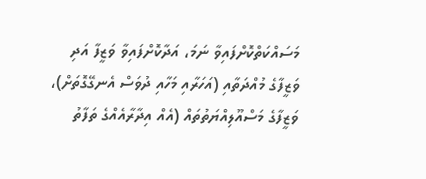މަސައްކަތްކޮށްފައިވާ ނަމަ، އަދާކޮށްފައިވާ ވަޒީފާ އަދި ވަޒީފާގެ މުއްދަތާއި (އަހަރާއި މަހާއި ދުވަސް އެނގޭގޮތަށް)، ވަޒީފާގެ މަސްއޫލިއްޔަތުތައް (އެއް އިދާރާއެއްގެ ތަފާތު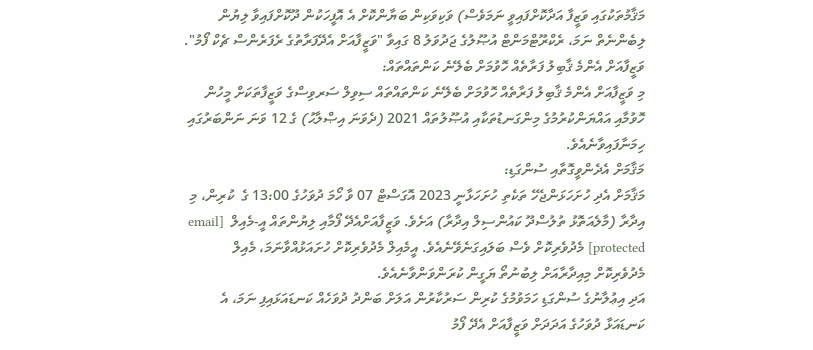މަޤާމުތަކުގައި ވަޒީފާ އަދާކޮށްފައިވީ ނަމަވެސް) ވަކިވަކިން ބަޔާންކޮށް އެ އޮފީހަކުން ދޫކޮށްފައިވާ ލިޔުން ލިބެންނެތް ނަމަ، ރެކްރޫޓްމަންޓް އުޞޫލުގެ ޖަދުވަލު 8 ގައިވާ "ވަޒީފާއަށް އެދޭފަރާތުގެ ރެފަރެންސް ޗެކް ފޯމު".
ވަޒީފާއަށް އެންމެ ޤާބިލު ފަރާތެއް ހޮވުމަށް ބެލޭނެ ކަންތައްތައް:
މި ވަޒީފާއަށް އެންމެ ޤާބިލު ފަރާތެއް ހޮވުމަށް ބެލޭނެ ކަންތައްތައް ސިވިލް ސަރވިސްގެ ވަޒީފާތަކަށް މީހުން ހޮވުމާއި އައްޔަންކުރުމުގެ މިންގަނޑުތަކާއި އުޞޫލުތައް 2021 (ދެވަނަ އިޞްލާޙު) ގެ 12 ވަނަ ނަންބަރުގައި ހިމަނާފައިވާނެއެވެ.
މަޤާމަށް އެދެންވީގޮތާއި ސުންގަޑި:
މަޤާމަށް އެދި ހުށަހަޅަންޖެހޭ ތަކެތި ހުށަހަޅާނީ 2023 އޮގަސްޓް 07 ވާ ހޯމަ ދުވަހުގެ 13:00 ގެ  ކުރިން، މި އިދާރާ (މާލެއަތޮޅު ތުލުސްދޫ ކައުންސިލް އިދާރާ) އަށެވެ. ވަޒީފާއަށްއެދޭ ފޯމާއި ލިޔުންތައް އީ-މެއިލް  [email protected] މެދުވެރިކޮށް ވެސް ބަލައިގަނެވޭނެއެވެ. އީމެއިލް މެދުވެރިކޮށް ހުށައަޅުއްވާނަމަ، މެއިލް މެދުވެރިކޮށް މިއިދާރާއަށް ލިބުނުތޯ ޔަގީން ކުރަންވަންވާނެއެވެ.
އަދި އިޢުލާނުގެ ސުންގަޑި ހަމަވުމުގެ ކުރިން ސަރުކާރުން އަލަށް ބަންދު ދުވަހެއް ކަނޑައަޅައިފި ނަމަ، އެ ކަނޑައަޅާ ދުވަހުގެ އަދަދަށް ވަޒީފާއަށް އެދޭ ފޯމު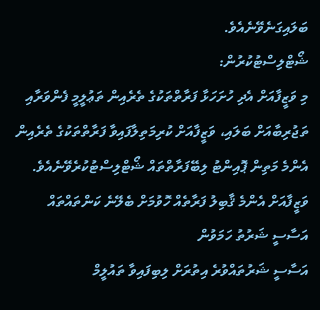ބަލައިގަނެވޭނެއެވެ.
ޝޯޓްލިސްޓުކުރުން:
މި ވަޒީފާއަށް އެދި ހުށަހަޅާ ފަރާތްތަކުގެ ތެރެއިން ތަޢުލީމީ ފެންވަރާއި ތަޖުރިބާއަށް ބަލައި، ވަޒީފާއަށް ކުރިމަތިލާފައިވާ ފަރާތްތަކުގެ ތެރެއިން އެންމެ މަތިން ޕޮއިންޓު ލިބޭފަރާތްތައް ޝޯޓްލިސްޓުކުރެވޭނެއެވެ.
ވަޒީފާއަށް އެންމެ ޤާބިލު ފަރާތެއް ހޮވުމަށް ބެލޭނެ ކަންތައްތައް
އަސާސީ ޝަރުތު ހަމަވުން
އަސާސީ ޝަރުތައްވުރެ އިތުރަށް ލިބިފައިވާ ތައުލީމް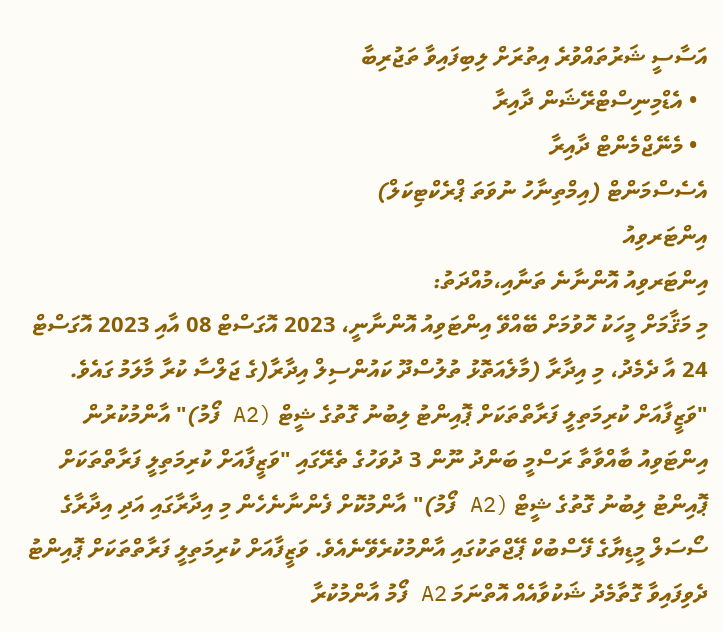އަސާސީ ޝަރުތައްވުރެ އިތުރަށް ލިބިފައިވާ ތަޖުރިބާ
  • އެޑްމިނިސްޓްރޭޝަން ދާއިރާ
  • މެނޭޖްމެންޓް ދާއިރާ
އެސެސްމަންޓް (އިމްތިނާހު ނުވަތަ ޕްރެކްޓިކަލް)
އިންޓަރވިއު
އިންޓަރވިއު އޮންނާނެ ތަނާއި،މުއްދަތު:
މި މަޤާމަށް މީހަކު ހޮވުމަށް ބޭއްވޭ އިންޓަވިއު އޮންނާނީ، 2023 އޮގަސްޓް 08 އާއި 2023 އޮގަސްޓް 24 އާ ދެމެދު، މި އިދާރާ (މާލެއަތޮޅު ތުލުސްދޫ ކައުންސިލް އިދާރާ(ގެ ޖަލްސާ ކުރާ މާލަމު ގައެވެ.
"ވަޒީފާއަށް ކުރިމަތިލީ ފަރާތްތަކަށް ޕޮއިންޓު ލިބުނު ގޮތުގެ ޝީޓް (A2 ފޯމު)" އާންމުކުރުން
އިންޓަވިއު ބާއްވާތާ ރަސްމީ ބަންދު ނޫން 3 ދުވަހުގެ ތެރޭގައި "ވަޒީފާއަށް ކުރިމަތިލީ ފަރާތްތަކަށް ޕޮއިންޓު ލިބުނު ގޮތުގެ ޝީޓް (A2 ފޯމު)" އާންމުކޮށް ފެންނާނެހެން މި އިދާރާގައި އަދި އިދާރާގެ ސޯސަލް މީޑިޔާގެ ފޭސްބުކް ޕޭޖްތަކުގައި އާންމުކުރެވޭނެއެވެ. ވަޒީފާއަށް ކުރިމަތިލީ ފަރާތްތަކަށް ޕޮއިންޓު ދެވިފައިވާ ގޮތާމެދު ޝަކުވާއެއް އޮތްނަމަ A2 ފޯމު އާންމުކުރާ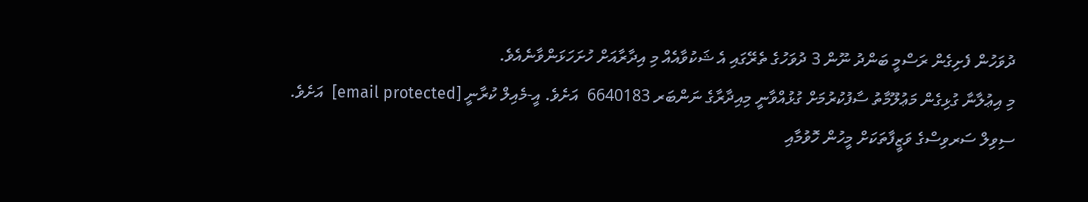ދުވަހުން ފެށިގެން ރަސްމީ ބަންދު ނޫން 3 ދުވަހުގެ ތެރޭގައި އެ ޝަކުވާއެއް މި އިދާރާއަށް ހުށަހަޅަންވާނެއެވެ.
މި އިޢުލާނާ ގުޅިގެން މަޢުލޫމާތު ސާފުކުރުމަށް ގުޅުއްވާނީ މިއިދާރާގެ ނަންބަރ 6640183  އަށެވެ. އީ-މެއިލް ކުރާނީ [email protected]  އަށެވެ.
ސިވިލް ސަރވިސްގެ ވަޒީފާތަކަށް މީހުން ހޮވުމާއި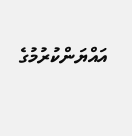އައްޔަންކުރުމުގެ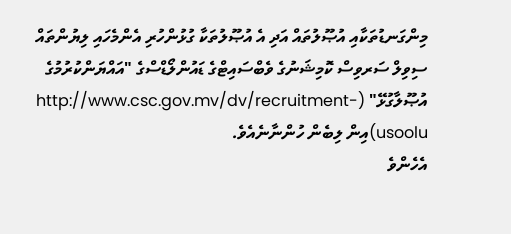މިންގަނޑުތަކާއި އުޞޫލުތައް އަދި އެ އުޞޫލުތަކާ ގުޅުންހުރި އެންމެހައި ލިޔުންތައް ސިވިލް ސަރވިސް ކޮމިޝަނުގެ ވެބްސައިޓްގެ ޑައުންލޯޑްސްގެ "އައްޔަންކުރުމުގެ އުޞޫލާގުޅޭ" (http://www.csc.gov.mv/dv/recruitment-usoolu)އިން ލިބެން ހުންނާނެއެވެ.
އެހެންވެ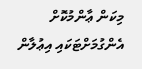މިކަން ޢާންމުކޮށް އެންގުމަށްޓަކައި އިޢުލާން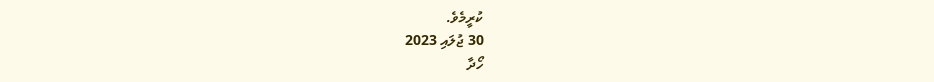ކުރީމެވެ.
30 ޖުލައި 2023
ހޯދާ